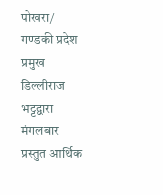पोखरा/ गण्डकी प्रदेश प्रमुख डिल्लीराज भट्टद्वारा मंगलबार प्रस्तुत आर्थिक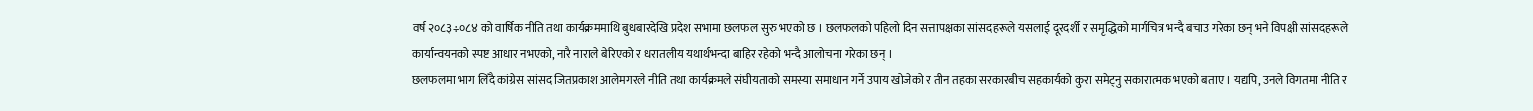वर्ष २०८३÷०८४ को वार्षिक नीति तथा कार्यक्रममाथि बुधबारदेखि प्रदेश सभामा छलफल सुरु भएको छ । छलफलको पहिलो दिन सत्तापक्षका सांसदहरूले यसलाई दूरदर्शी र समृद्धिको मार्गचित्र भन्दै बचाउ गरेका छन् भने विपक्षी सांसदहरूले कार्यान्वयनको स्पष्ट आधार नभएको, नारै नाराले बेरिएको र धरातलीय यथार्थभन्दा बाहिर रहेको भन्दै आलोचना गरेका छन् ।
छलफलमा भाग लिँदै कांग्रेस सांसद जितप्रकाश आलेमगरले नीति तथा कार्यक्रमले संघीयताको समस्या समाधान गर्ने उपाय खोजेको र तीन तहका सरकारबीच सहकार्यको कुरा समेट्नु सकारात्मक भएको बताए । यद्यपि, उनले विगतमा नीति र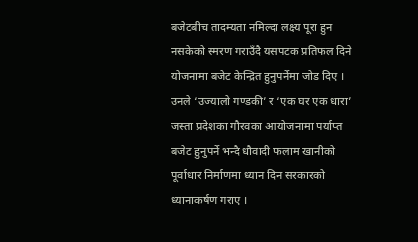बजेटबीच तादम्यता नमिल्दा लक्ष्य पूरा हुन नसकेको स्मरण गराउँदै यसपटक प्रतिफल दिने योजनामा बजेट केन्द्रित हुनुपर्नेमा जोड दिए । उनले ‘उज्यालो गण्डकी’ र ‘एक घर एक धारा’ जस्ता प्रदेशका गौरवका आयोजनामा पर्याप्त बजेट हुनुपर्ने भन्दै धौवादी फलाम खानीको पूर्वाधार निर्माणमा ध्यान दिन सरकारको ध्यानाकर्षण गराए ।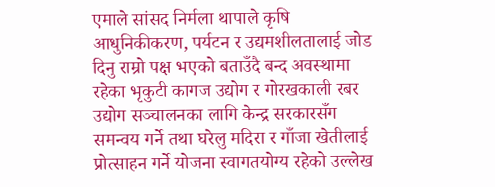एमाले सांसद निर्मला थापाले कृषि आधुनिकीकरण, पर्यटन र उद्यमशीलतालाई जोड दिनु राम्रो पक्ष भएको बताउँदै बन्द अवस्थामा रहेका भृकुटी कागज उद्योग र गोरखकाली रबर उद्योग सञ्चालनका लागि केन्द्र सरकारसँग समन्वय गर्ने तथा घरेलु मदिरा र गाँजा खेतीलाई प्रोत्साहन गर्ने योजना स्वागतयोग्य रहेको उल्लेख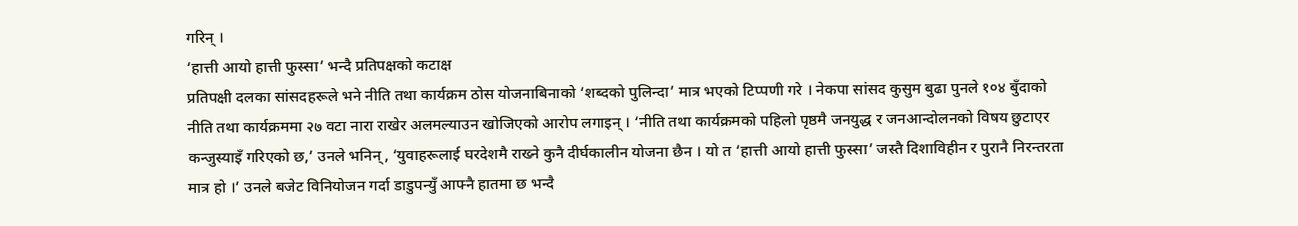गरिन् ।
‘हात्ती आयो हात्ती फुस्सा’ भन्दै प्रतिपक्षको कटाक्ष
प्रतिपक्षी दलका सांसदहरूले भने नीति तथा कार्यक्रम ठोस योजनाबिनाको ‘शब्दको पुलिन्दा’ मात्र भएको टिप्पणी गरे । नेकपा सांसद कुसुम बुढा पुनले १०४ बुँदाको नीति तथा कार्यक्रममा २७ वटा नारा राखेर अलमल्याउन खोजिएको आरोप लगाइन् । ‘नीति तथा कार्यक्रमको पहिलो पृष्ठमै जनयुद्ध र जनआन्दोलनको विषय छुटाएर कन्जुस्याइँ गरिएको छ,’ उनले भनिन्, ‘युवाहरूलाई घरदेशमै राख्ने कुनै दीर्घकालीन योजना छैन । यो त ‘हात्ती आयो हात्ती फुस्सा’ जस्तै दिशाविहीन र पुरानै निरन्तरता मात्र हो ।’ उनले बजेट विनियोजन गर्दा डाडुपन्युँ आफ्नै हातमा छ भन्दै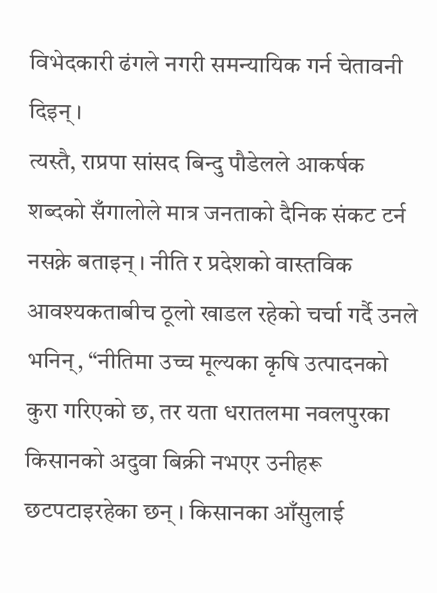विभेदकारी ढंगले नगरी समन्यायिक गर्न चेतावनी दिइन् ।
त्यस्तै, राप्रपा सांसद बिन्दु पौडेलले आकर्षक शब्दको सँगालोले मात्र जनताको दैनिक संकट टर्न नसक्ने बताइन् । नीति र प्रदेशको वास्तविक आवश्यकताबीच ठूलो खाडल रहेको चर्चा गर्दै उनले भनिन्, “नीतिमा उच्च मूल्यका कृषि उत्पादनको कुरा गरिएको छ, तर यता धरातलमा नवलपुरका किसानको अदुवा बिक्री नभएर उनीहरू छटपटाइरहेका छन् । किसानका आँसुलाई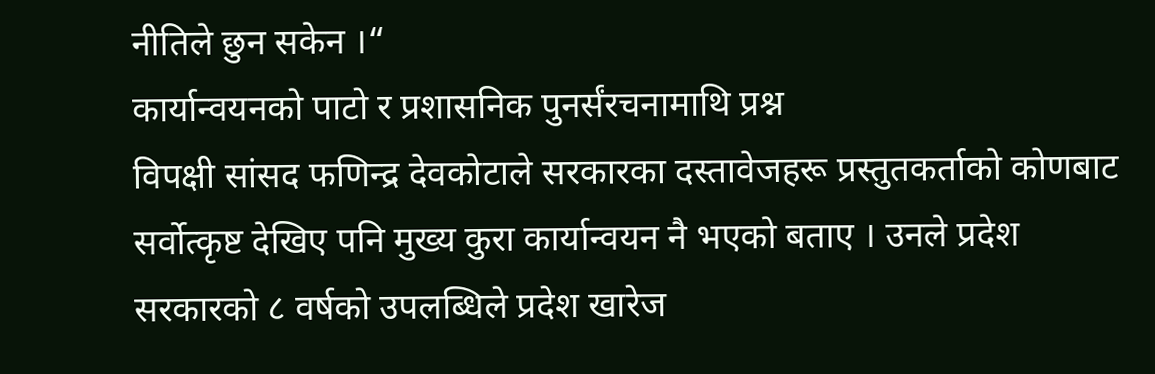नीतिले छुन सकेन ।“
कार्यान्वयनको पाटो र प्रशासनिक पुनर्संरचनामाथि प्रश्न
विपक्षी सांसद फणिन्द्र देवकोटाले सरकारका दस्तावेजहरू प्रस्तुतकर्ताको कोणबाट सर्वोत्कृष्ट देखिए पनि मुख्य कुरा कार्यान्वयन नै भएको बताए । उनले प्रदेश सरकारको ८ वर्षको उपलब्धिले प्रदेश खारेज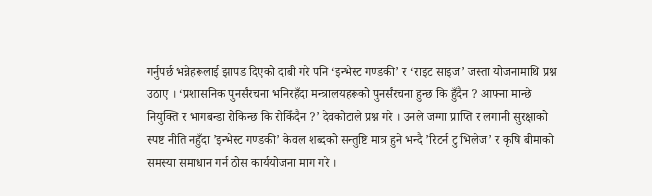गर्नुपर्छ भन्नेहरूलाई झापड दिएको दाबी गरे पनि ‘इन्भेस्ट गण्डकी’ र ‘राइट साइज’ जस्ता योजनामाथि प्रश्न उठाए । ‘प्रशासनिक पुनर्संरचना भनिरहँदा मन्त्रालयहरूको पुनर्संरचना हुन्छ कि हुँदैन ? आफ्ना मान्छे नियुक्ति र भागबन्डा रोकिन्छ कि रोकिँदैन ?’ देवकोटाले प्रश्न गरे । उनले जग्गा प्राप्ति र लगानी सुरक्षाको स्पष्ट नीति नहुँदा ’इन्भेस्ट गण्डकी’ केवल शब्दको सन्तुष्टि मात्र हुने भन्दै ’रिटर्न टु भिलेज’ र कृषि बीमाको समस्या समाधान गर्न ठोस कार्ययोजना माग गरे ।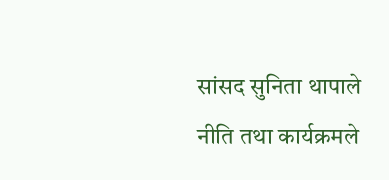सांसद सुनिता थापाले नीति तथा कार्यक्रमले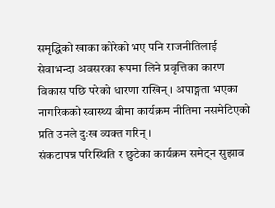समृद्धिको खाका कोरेको भए पनि राजनीतिलाई सेवाभन्दा अवसरका रूपमा लिने प्रवृत्तिका कारण विकास पछि परेको धारणा राखिन् । अपाङ्गता भएका नागरिकको स्वास्थ्य बीमा कार्यक्रम नीतिमा नसमेटिएको प्रति उनले दुःख व्यक्त गरिन् ।
संकटापन्न परिस्थिति र छुटेका कार्यक्रम समेट्न सुझाव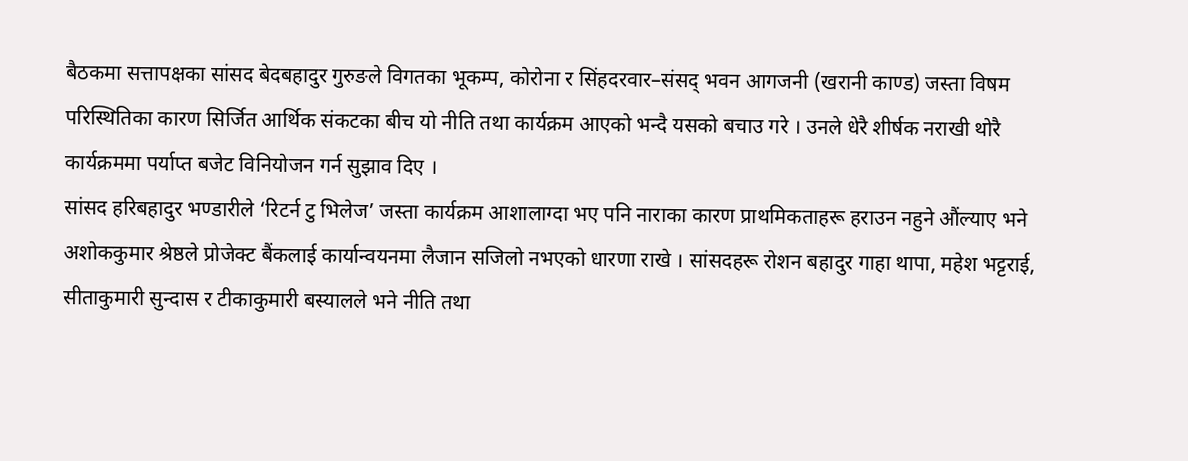बैठकमा सत्तापक्षका सांसद बेदबहादुर गुरुङले विगतका भूकम्प, कोरोना र सिंहदरवार–संसद् भवन आगजनी (खरानी काण्ड) जस्ता विषम परिस्थितिका कारण सिर्जित आर्थिक संकटका बीच यो नीति तथा कार्यक्रम आएको भन्दै यसको बचाउ गरे । उनले धेरै शीर्षक नराखी थोरै कार्यक्रममा पर्याप्त बजेट विनियोजन गर्न सुझाव दिए ।
सांसद हरिबहादुर भण्डारीले ‘रिटर्न टु भिलेज’ जस्ता कार्यक्रम आशालाग्दा भए पनि नाराका कारण प्राथमिकताहरू हराउन नहुने औंल्याए भने अशोककुमार श्रेष्ठले प्रोजेक्ट बैंकलाई कार्यान्वयनमा लैजान सजिलो नभएको धारणा राखे । सांसदहरू रोशन बहादुर गाहा थापा, महेश भट्टराई, सीताकुमारी सुन्दास र टीकाकुमारी बस्यालले भने नीति तथा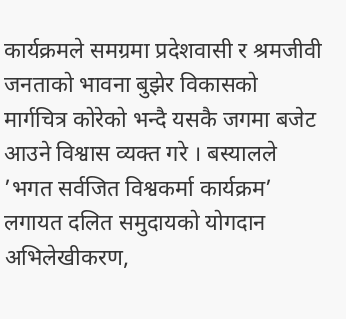कार्यक्रमले समग्रमा प्रदेशवासी र श्रमजीवी जनताको भावना बुझेर विकासको मार्गचित्र कोरेको भन्दै यसकै जगमा बजेट आउने विश्वास व्यक्त गरे । बस्यालले ’भगत सर्वजित विश्वकर्मा कार्यक्रम’ लगायत दलित समुदायको योगदान अभिलेखीकरण,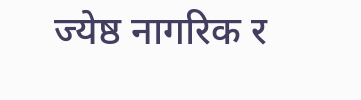ज्येष्ठ नागरिक र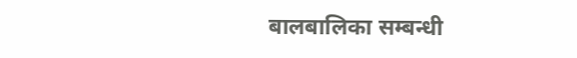बालबालिका सम्बन्धी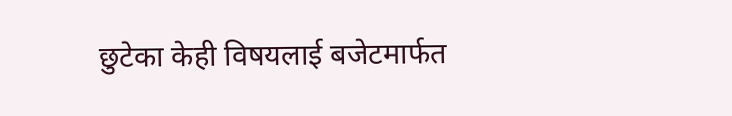छुटेका केही विषयलाई बजेटमार्फत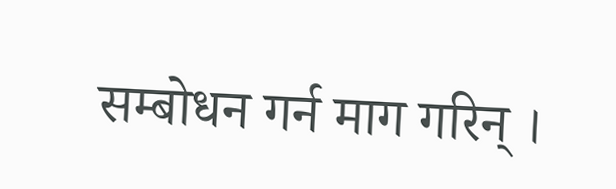सम्बोधन गर्न माग गरिन् ।